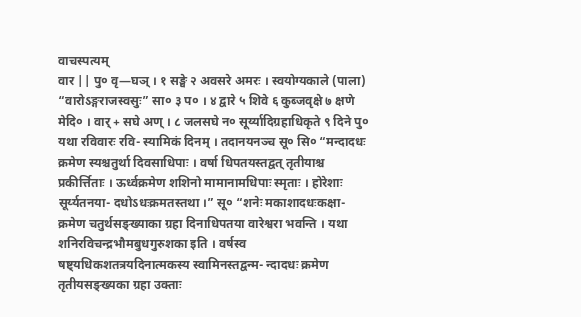वाचस्पत्यम्
वार || पु० वृ—घञ् । १ सङ्घे २ अवसरे अमरः । स्वयोग्यकाले (पाला) “वारोऽङ्गराजस्वसुः” सा० ३ प० । ४ द्वारे ५ शिवे ६ कुब्जवृक्षे ७ क्षणे मेदि० । वार् + सघे अण् । ८ जलसघे न० सूर्य्यादिग्रहाधिकृते ९ दिने पु० यथा रविवारः रवि- स्यामिकं दिनम् । तदानयनञ्च सू० सि० “मन्दादधः क्रमेण स्यश्चतुर्था दिवसाधिपाः । वर्षा धिपतयस्तद्वत् तृतीयाश्च प्रकीर्त्तिताः । ऊर्ध्वक्रमेण शशिनो मामानामधिपाः स्मृताः । होरेशाः सूर्य्यतनया- दधोऽधःक्रमतस्तथा ।” सू० “शनेः मकाशादधःकक्षा- क्रमेण चतुर्थसङ्ख्याका ग्रहा दिनाधिपतया वारेश्वरा भवन्ति । यथा शनिरविचन्द्रभौमबुधगुरुशका इति । वर्षस्व षष्ट्यधिकशतत्रयदिनात्मकस्य स्वामिनस्तद्वन्म- न्दादधः क्रमेण तृतीयसङ्ख्यका ग्रहा उक्ताः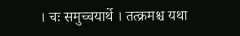। चः समुच्चयार्थे । तत्क्रमश्च यथा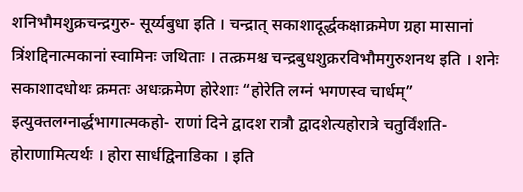शनिभौमशुक्रचन्द्रगुरु- सूर्य्यबुधा इति । चन्द्रात् सकाशादूर्द्धकक्षाक्रमेण ग्रहा मासानां त्रिंशद्दिनात्मकानां स्वामिनः जथिताः । तत्क्रमश्च चन्द्रबुधशुक्ररविभौमगुरुशनथ इति । शनेः सकाशादधोथः क्रमतः अधःक्रमेण होरेशाः “होरेति लग्नं भगणस्व चार्धम्” इत्युक्तलग्नार्द्धभागात्मकहो- राणां दिने द्वादश रात्रौ द्वादशेत्यहोरात्रे चतुर्विंशति- होराणामित्यर्थः । होरा सार्धद्विनाडिका । इति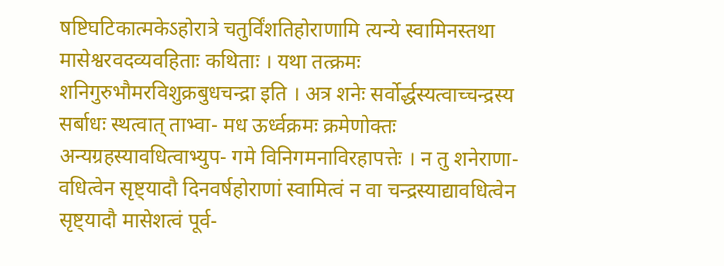षष्टिघटिकात्मकेऽहोरात्रे चतुर्विंशतिहोराणामि त्यन्ये स्वामिनस्तथा मासेश्वरवदव्यवहिताः कथिताः । यथा तत्क्रमः शनिगुरुभौमरविशुक्रबुधचन्द्रा इति । अत्र शनेः सर्वोर्द्धस्यत्वाच्चन्द्रस्य सर्बाधः स्थत्वात् ताभ्वा- मध ऊर्ध्वक्रमः क्रमेणोक्तः अन्यग्रहस्यावधित्वाभ्युप- गमे विनिगमनाविरहापत्तेः । न तु शनेराणा- वधित्वेन सृष्ट्यादौ दिनवर्षहोराणां स्वामित्वं न वा चन्द्रस्याद्यावधित्वेन सृष्ट्यादौ मासेशत्वं पूर्व-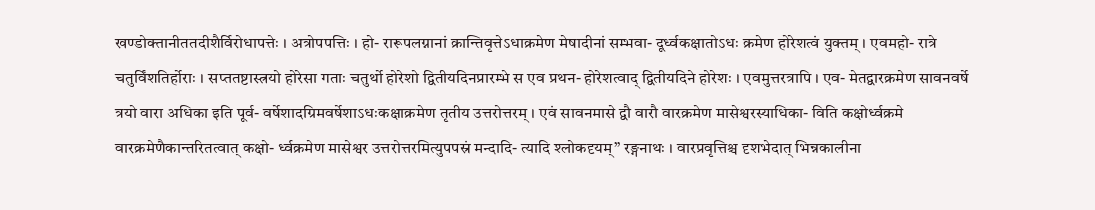खण्डोक्तानीततदीशैर्विरोधापत्तेः । अत्रोपपत्तिः । हो- रारूपलग्नानां क्रान्तिवृत्तेऽधाक्रमेण मेषादीनां सम्भवा- दूर्ध्वकक्षातोऽधः क्रमेण होरेशत्वं युक्तम् । एवमहो- रात्रे चतुर्विंशतिर्होराः । सप्ततष्टास्त्रयो होरेसा गताः चतुर्थो होरेशो द्वितीयदिनप्रारम्भे स एव प्रथन- होरेशत्वाद् द्वितीयदिने होरेशः । एवमुत्तरत्रापि । एव- मेतद्वारक्रमेण सावनवर्षे त्रयो वारा अधिका इति पूर्व- वर्षेशादग्रिमवर्षेशाऽधःकक्षाक्रमेण तृतीय उत्तरोत्तरम् । एवं सावनमासे द्वौ वारौ वारक्रमेण मासेश्वरस्याधिका- विति कक्षोर्ध्वक्रमे वारक्रमेणैकान्तरितत्वात् कक्षो- र्ध्वक्रमेण मासेश्वर उत्तरोत्तरमित्युपपस्रं मन्दादि- त्यादि श्लोकदृयम्” रङ्गनाथः । वारप्रवृत्तिश्च दृशभेदात् भिन्नकालीना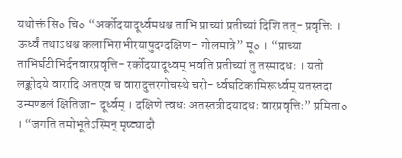यथोक्तं सि० चि० “अर्कोदयादूर्ध्वमधश्च ताभि प्राच्यां प्रतीच्यां दिशि तत्- प्रवृत्तिः । ऊर्ध्वं तथाऽधश्च कलाभिराभीरयाषुदग्दक्षिण- गोलमात्रे” मू० । “प्राच्या ताभिर्घटीभिर्दनवारप्रवृत्ति- रर्कोदयादूध्वम् भवति प्रतीच्यां तु तस्मादधः । यतो लङ्कोदये वारादि अतएव च वारादुत्तरगोचस्थे चरो- र्ध्वघटिकामिरूर्ध्वम् यतस्तदा उन्मण्डलं क्षितिजा- दूर्ध्वम् । दक्षिणे त्वधः अतस्तत्रीदयादधः वारप्रवृत्तिः” प्रमिता० । “जगति तमोभूतेऽस्मिन् मृष्ट्यादौ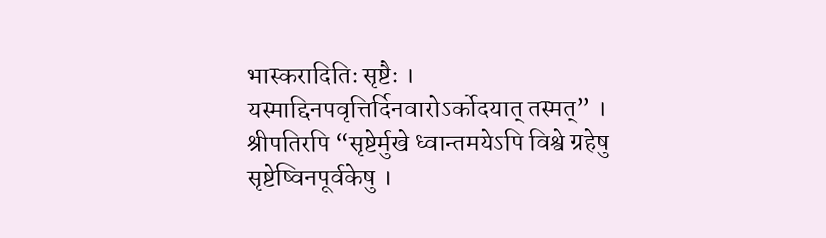भास्करादितिः सृष्टैः । यस्माद्दिनपवृत्तिर्दिनवारोऽर्कोदयात् तस्मत्” । श्रीपतिरपि “सृष्टेर्मुखे ध्वान्तमयेऽपि विश्वे ग्रहेषु सृष्टेष्विनपूर्वकेषु ।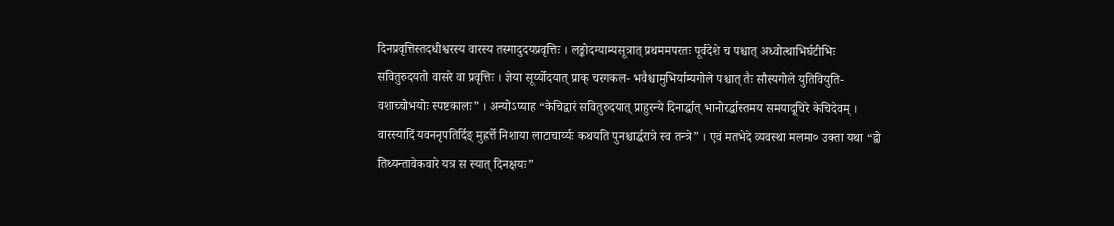दिनप्रवृत्तिस्तदधीश्वरस्य वारस्य तस्मादुदयप्रवृत्तिः । लङ्कोदग्याम्यसूत्रात् प्रथममपरतः पूर्वदेशे च पश्चात् अध्वोत्थाभिर्घटीभिः सवितुरुदयतो वासरे वा प्रवृत्तिः । ज्ञेया सूर्य्योदयात् प्राक् चरगकल- भवैश्चामुभिर्याम्यगोले पश्चात् तैः सौस्यगोले युतिवियुति- वशाच्चोभयोः स्पष्टकालः” । अन्योऽप्याह “केचिद्वारं सवितुरुदयात् प्राहुरन्ये दिनार्द्धात् भानोरर्द्धास्तमय समयादूचिरे केचिदेवम् । वारस्यादिं यवननृपतिर्दिङ् मुह्रर्त्ते निशाया लाटाचार्य्यः कथयति पुनश्चार्द्धरात्रे स्व तन्त्रे” । एवं मतभेदे व्यवस्था मलमा० उक्ता यथा “द्वो तिथ्यन्तावेकवारे यत्र स स्यात् दिनक्षयः”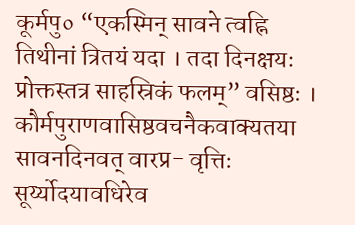कूर्मपु० “एकस्मिन् सावने त्वह्नि तिथीनां त्रितयं यदा । तदा दिनक्षयः प्रोक्तस्तत्र साहस्रिकं फलम्” वसिष्ठः । कौर्मपुराणवासिष्ठवचनैकवाक्यतया सावनदिनवत् वारप्र- वृत्तिः सूर्य्योदयावधिरेव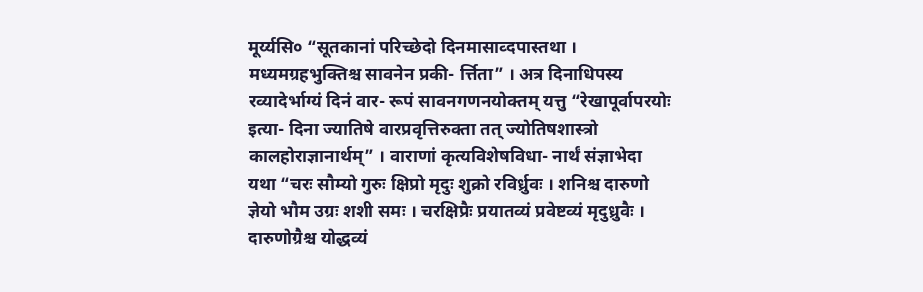मूर्य्यसि० “सूतकानां परिच्छेदो दिनमासाव्दपास्तथा । मध्यमग्रहभुक्तिश्च सावनेन प्रकी- र्त्तिता” । अत्र दिनाधिपस्य रव्यादेर्भाग्यं दिनं वार- रूपं सावनगणनयोक्तम् यत्तु “रेखापूर्वापरयोः इत्या- दिना ज्यातिषे वारप्रवृत्तिरुक्ता तत् ज्योतिषशास्त्रो कालहोराज्ञानार्थम्” । वाराणां कृत्यविशेषविधा- नार्थं संज्ञाभेदा यथा “चरः सौम्यो गुरुः क्षिप्रो मृदुः शुक्रो रविर्ध्रुवः । शनिश्च दारुणो ज्ञेयो भौम उग्रः शशी समः । चरक्षिप्रैः प्रयातव्यं प्रवेष्टव्यं मृदुध्रुवैः । दारुणोग्रैश्च योद्धव्यं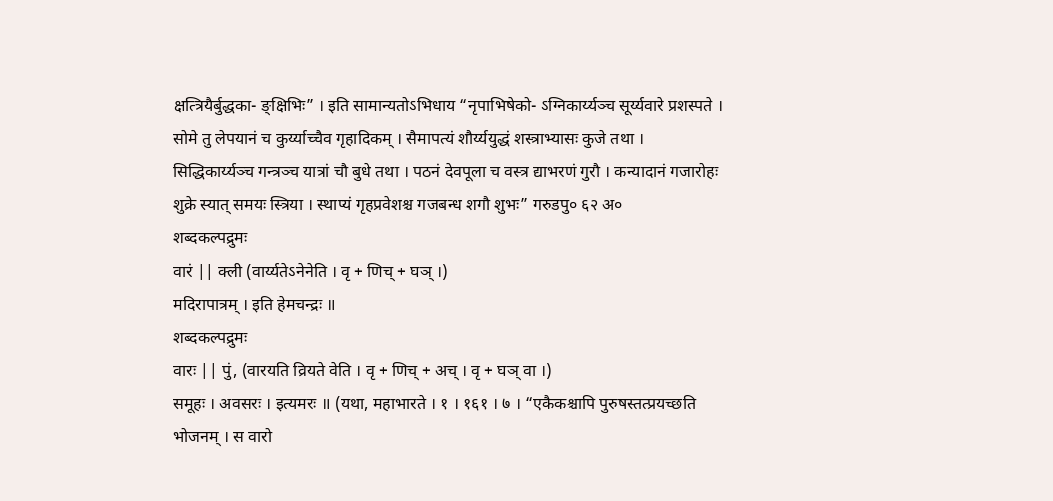क्षत्त्रियैर्बुद्धका- ङ्क्षिभिः” । इति सामान्यतोऽभिधाय “नृपाभिषेको- ऽग्निकार्य्यञ्च सूर्य्यवारे प्रशस्पते । सोमे तु लेपयानं च कुर्य्याच्चैव गृहादिकम् । सैमापत्यं शौर्य्ययुद्धं शस्त्राभ्यासः कुजे तथा । सिद्धिकार्य्यञ्च गन्त्रञ्च यात्रां चौ बुधे तथा । पठनं देवपूला च वस्त्र द्याभरणं गुरौ । कन्यादानं गजारोहः शुक्रे स्यात् समयः स्त्रिया । स्थाप्यं गृहप्रवेशश्च गजबन्ध शगौ शुभः” गरुडपु० ६२ अ०
शब्दकल्पद्रुमः
वारं || क्ली (वार्य्यतेऽनेनेति । वृ + णिच् + घञ् ।)
मदिरापात्रम् । इति हेमचन्द्रः ॥
शब्दकल्पद्रुमः
वारः || पुं, (वारयति व्रियते वेति । वृ + णिच् + अच् । वृ + घञ् वा ।)
समूहः । अवसरः । इत्यमरः ॥ (यथा, महाभारते । १ । १६१ । ७ । “एकैकश्चापि पुरुषस्तत्प्रयच्छति भोजनम् । स वारो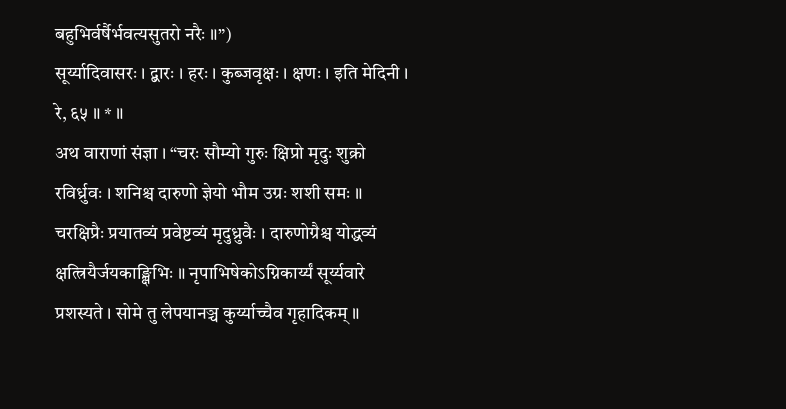बहुभिर्वर्षैर्भवत्यसुतरो नरैः ॥”)
सूर्य्यादिवासरः । द्बारः । हरः । कुब्जवृक्षः । क्षणः । इति मेदिनी । रे, ६५ ॥ * ॥
अथ वाराणां संज्ञा । “चरः सौम्यो गुरुः क्षिप्रो मृदुः शुक्रो रविर्ध्रुवः । शनिश्च दारुणो ज्ञेयो भौम उग्रः शशी समः ॥ चरक्षिप्रैः प्रयातव्यं प्रवेष्टव्यं मृदुध्रुवैः । दारुणोग्रैश्च योद्धव्यं क्षत्त्रियैर्जयकाङ्क्षिभिः ॥ नृपाभिषेकोऽग्निकार्य्यं सूर्य्यवारे प्रशस्यते । सोमे तु लेपयानञ्च कुर्य्याच्चैव गृहादिकम् ॥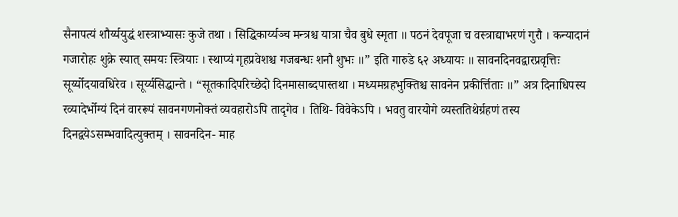सैनापत्यं शौर्य्ययुद्धं शस्त्राभ्यासः कुजे तथा । सिद्धिकार्य्यञ्च मन्त्रश्च यात्रा चैव बुधे स्मृता ॥ पठनं देवपूजा च वस्त्राद्याभरणं गुरौ । कन्यादानं गजारोहः शुक्रे स्यात् समयः स्त्रियाः । स्थाप्यं गृहप्रवेशश्च गजबन्धः शनौ शुभः ॥” इति गारुडे ६२ अध्यायः ॥ सावनदिनवद्वारप्रवृत्तिः सूर्य्योदयावधिरेव । सूर्य्यसिद्धान्ते । “सूतकादिपरिच्छेदो दिनमासाब्दपास्तथा । मध्यमग्रहभुक्तिश्च सावनेन प्रकीर्त्तिताः ॥” अत्र दिनाधिपस्य रव्यादेर्भोग्यं दिनं वाररूपं सावनगणनोक्तं व्यवहारोऽपि तादृगेव । तिथि- विवेकेऽपि । भवतु वारयोगे व्यस्ततिथेर्ग्रहणं तस्य दिनद्वयेऽसम्भवादित्युक्तम् । सावनदिन- माह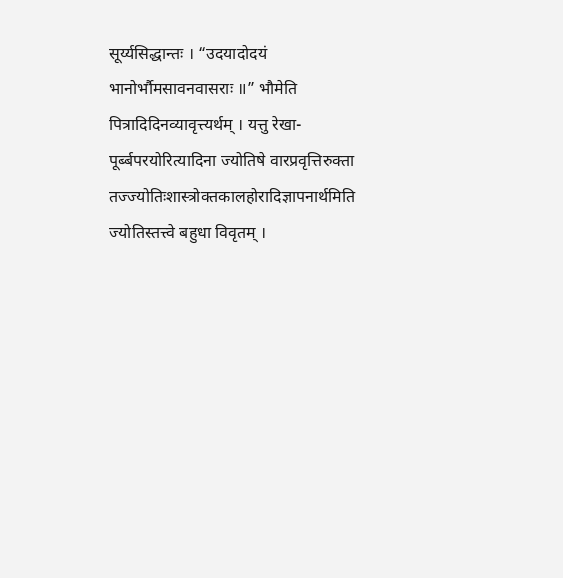सूर्य्यसिद्धान्तः । “उदयादोदयं भानोर्भौमसावनवासराः ॥” भौमेति पित्रादिदिनव्यावृत्त्यर्थम् । यत्तु रेखा- पूर्ब्बपरयोरित्यादिना ज्योतिषे वारप्रवृत्तिरुक्ता तज्ज्योतिःशास्त्रोक्तकालहोरादिज्ञापनार्थमिति ज्योतिस्तत्त्वे बहुधा विवृतम् ।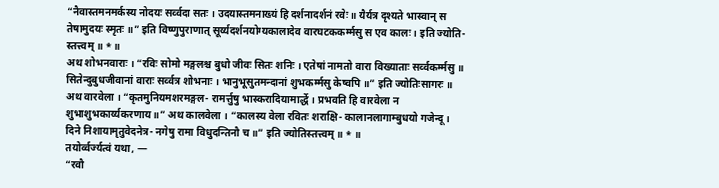“नैवास्तमनमर्कस्य नोदयः सर्व्वदा सतः । उदयास्तमनाख्यं हि दर्शनादर्शनं रवेः ॥ यैर्यत्र दृश्यते भास्वान् स तेषामुदयः स्मृतः ॥” इति विष्णुपुराणात् सूर्य्यदर्शनयोग्यकालादेव वारघटककर्म्मसु स एव कालः । इति ज्योति- स्तत्त्वम् ॥ * ॥
अथ शोभनवाराः । “रविः सोमो मङ्गलश्च बुधो जीवः सितः शनिः । एतेषां नामतो वारा विख्याताः सर्व्वकर्म्मसु ॥ सितेन्दुबुधजीवानां वाराः सर्व्वत्र शोभनाः । भानुभूसुतमन्दानां शुभकर्म्मसु केष्वपि ॥” इति ज्योतिःसागरः ॥ अथ वारवेला । “कृतमुनियमशरमङ्गल- रामर्त्तुषु भास्करादियामार्द्धे । प्रभवति हि वारवेला न शुभाशुभकार्य्यकरणाय ॥” अथ कालवेला । “कालस्य वेला रवितः शराक्षि- कालानलागाम्बुधयो गजेन्दू । दिने निशायामृतुवेदनेत्र- नगेषु रामा विधुदन्तिनौ च ॥” इति ज्योतिस्तत्त्वम् ॥ * ॥
तयोर्व्वर्ज्यत्वं यथा, —
“रवौ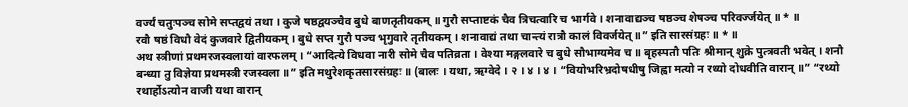वर्ज्यं चतुःपञ्च सोमे सप्तद्वयं तथा । कुजे षष्ठद्वयञ्चैव बुधे बाणतृतीयकम् ॥ गुरौ सप्ताष्टकं चैव त्रिचत्वारि च भार्गवे । शनावाद्यञ्च षष्ठञ्च शेषञ्च परिवर्ज्जयेत् ॥ * ॥
रवौ षष्ठं विधौ वेदं कुजवारे द्वितीयकम् । बुधे सप्त गुरौ पञ्च भृगुवारे तृतीयकम् । शनावाद्यं तथा चान्त्यं रात्रौ कालं विवर्जयेत् ॥” इति सारसंग्रहः ॥ * ॥
अथ स्त्रीणां प्रथमरजस्वलायां वारफलम् । “आदित्ये विधवा नारी सोमे चैव पतिव्रता । वेश्या मङ्गलवारे च बुधे सौभाग्यमेव च ॥ बृहस्पतौ पतिः श्रीमान् शुक्रे पुत्त्रवती भवेत् । शनौ बन्ध्या तु विज्ञेया प्रथमस्त्री रजस्वला ॥” इति मथुरेशकृतसारसंग्रहः ॥ (बालः । यथा, ऋग्वेदे । २ । ४ । ४ । “वियोभरिभ्रदोषधीषु जिह्वा मत्यो न रथ्यो दोधवीति वारान् ॥” “रथ्यो रथार्होऽत्योन वाजी यथा वारान्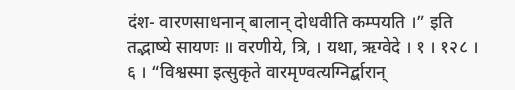दंश- वारणसाधनान् बालान् दोधवीति कम्पयति ।” इति तद्भाष्ये सायणः ॥ वरणीये, त्रि, । यथा, ऋग्वेदे । १ । १२८ । ६ । “विश्वस्मा इत्सुकृते वारमृण्वत्यग्निर्द्बारान्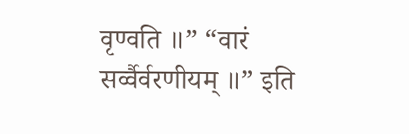वृण्वति ॥” “वारं सर्व्वैर्वरणीयम् ॥” इति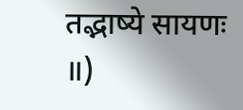तद्भाष्ये सायणः ॥)